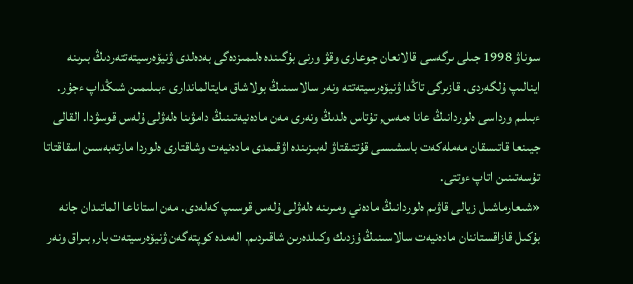سوناۋ 1998 جىلى ىرگەسى قالانعان جوعارى وقۋ ورنى بۇگىندە ەلىمىزدەگى بەدەلدى ۋنيۆەرسيتەتتەردىڭ بىرىنە اينالىپ ۇلگەردى. قازىرگى تاڭدا ۋنيۆەرسيتەتتە ونەر سالاسىنىڭ بولاشاق مايتالماندارى ءبىلىمىن شىڭداپ ءجۇر. ءبىلىم ورداسى ەلوردانىڭ عانا ەمەس, تۇتاس ەلدىڭ ونەرى مەن مادەنيەتىنىڭ دامۋىنا ەلەۋلى ۇلەس قوسۋدا. القالى جيىنعا قاتىسقان مەملەكەت باسشىسى قۇتتىقتاۋ لەبىزىندە اۋقىمدى مادەنيەت وشاقتارى ەلوردا مارتەبەسىن اسقاقتاتا تۇسەتىنىن اتاپ ءوتتى.
«شىعارماشىل زيالى قاۋىم ەلوردانىڭ مادەني ومىرىنە ەلەۋلى ۇلەس قوسىپ كەلەدى. مەن استاناعا الماتىدان جانە بۇكىل قازاقستاننان مادەنيەت سالاسىنىڭ ۇزدىك وكىلدەرىن شاقىردىم. الەمدە كوپتەگەن ۋنيۆەرسيتەت بار, بىراق ونەر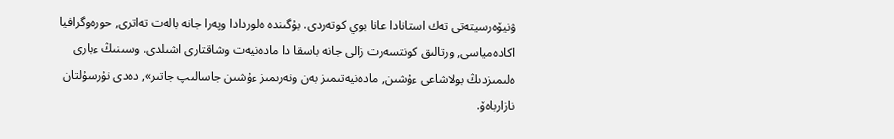ۋنيۆەرسيتەتى تەك استانادا عانا بوي كوتەردى. بۇگىندە ەلوردادا وپەرا جانە بالەت تەاترى, حورەوگرافيا اكادەمياسى, ورتالىق كونتسەرت زالى جانە باسقا دا مادەنيەت وشاقتارى اشىلدى. وسىنىڭ ءبارى ەلىمىزدىڭ بولاشاعى ءۇشىن, مادەنيەتىمىز بەن ونەرىمىز ءۇشىن جاسالىپ جاتىر», دەدى نۇرسۇلتان نازارباەۆ.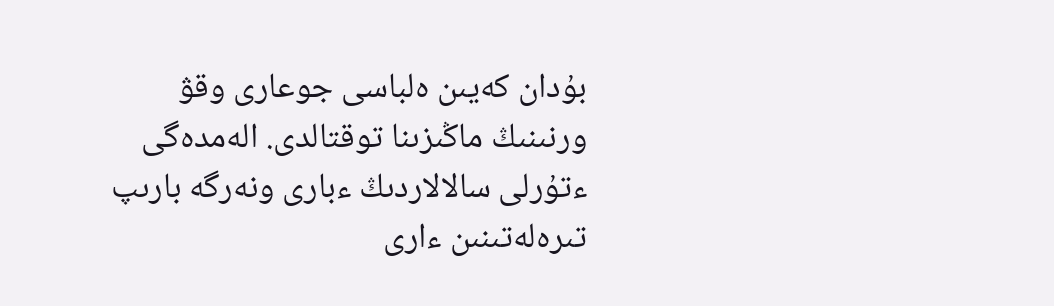بۇدان كەيىن ەلباسى جوعارى وقۋ ورنىنىڭ ماڭىزىنا توقتالدى. الەمدەگى ءتۇرلى سالالاردىڭ ءبارى ونەرگە بارىپ تىرەلەتىنىن ءارى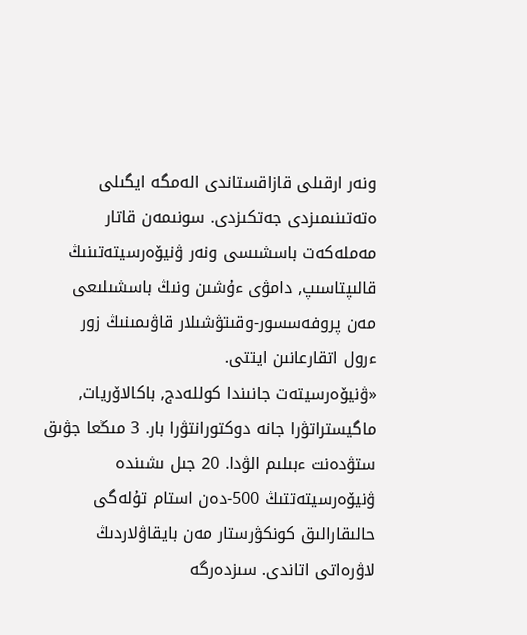ونەر ارقىلى قازاقستاندى الەمگە ايگىلى ەتەتىنىمىزدى جەتكىزدى. سونىمەن قاتار مەملەكەت باسشىسى ونەر ۋنيۆەرسيتەتىنىڭ قالىپتاسىپ, دامۋى ءۇشىن ونىڭ باسشىلىعى مەن پروفەسسور-وقىتۋشىلار قاۋىمىنىڭ زور ءرول اتقارعانىن ايتتى.
«ۋنيۆەرسيتەت جانىندا كوللەدج, باكالاۆريات, ماگيستراتۋرا جانە دوكتورانتۋرا بار. 3 مىڭعا جۋىق ستۋدەنت ءبىلىم الۋدا. 20 جىل ىشىندە ۋنيۆەرسيتەتتىڭ 500-دەن استام تۇلەگى حالىقارالىق كونكۋرستار مەن بايقاۋلاردىڭ لاۋرەاتى اتاندى. سىزدەرگە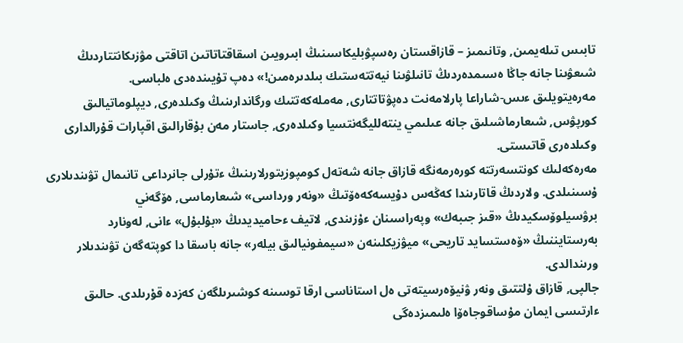تابىس تىلەيمىن, وتانىمىز – قازاقستان رەسپۋبليكاسىنىڭ ابىرويىن اسقاقتاتاتىن اتاقتى مۋزىكانتتاردىڭ شىعۋىنا جانە جاڭا ەسىمدەردىڭ تانىلۋىنا نيەتتەستىك بىلدىرەمىن!» دەپ تۇيىندەدى ەلباسى.
مەرەيتويلىق ءىس-شاراعا پارلامەنت دەپۋتاتتارى, مەملەكەتتىك ورگاندارىنىڭ وكىلدەرى, ديپلوماتيالىق كورپۋس, شىعارماشىلىق جانە عىلىمي ينتەلليگەنتسيا وكىلدەرى, جاستار مەن بۇقارالىق اقپارات قۇرالدارى وكىلدەرى قاتىستى.
مەرەكەلىك كونتسەرتتە كورەرمەنگە قازاق جانە شەتەل كومپوزيتورلارىنىڭ ءتۇرلى جانرداعى تانىمال تۋىندىلارى ۇسىنىلدى. ولاردىڭ قاتارىندا كەڭەس دۇيسەكەەۆتىڭ «ونەر ورداسى» شىعارماسى, ەۆگەني برۋسيلوۆسكيدىڭ «قىز جىبەك» وپەراسىنان ءۇزىندى, لاتيف ءحاميديدىڭ «بۇلبۇل» ءانى, لەونارد بەرستايننىڭ «ۆەستسايد تاريحى» ميۋزيكلىنەن «سيمفونيالىق بيلەر» جانە باسقا دا كوپتەگەن تۋىندىلار ورىندالدى.
جالپى, قازاق ۇلتتىق ونەر ۋنيۆەرسيتەتى ەل استاناسى ارقا توسىنە كوشىرىلگەن كەزدە قۇرىلدى. حالىق ءارتىسى ايمان مۇساقوجاەۆا ەلىمىزدەگى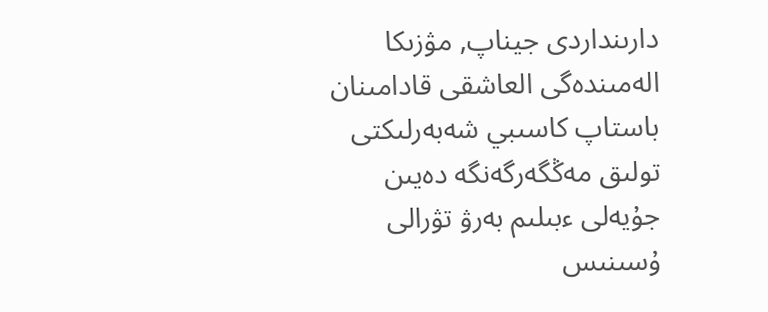دارىنداردى جيناپ, مۋزىكا الەمىندەگى العاشقى قادامىنان باستاپ كاسىبي شەبەرلىكتى تولىق مەڭگەرگەنگە دەيىن جۇيەلى ءبىلىم بەرۋ تۋرالى ۇسىنىس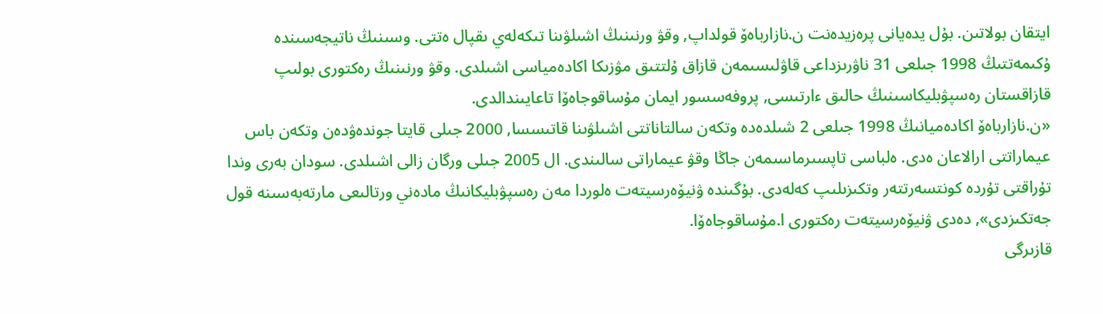ايتقان بولاتىن. بۇل يدەيانى پرەزيدەنت ن.نازارباەۆ قولداپ, وقۋ ورنىنىڭ اشىلۋىنا تىكەلەي ىقپال ەتتى. وسىنىڭ ناتيجەسىندە ۇكىمەتتىڭ 1998 جىلعى 31 ناۋرىزداعى قاۋلىسىمەن قازاق ۇلتتىق مۋزىكا اكادەمياسى اشىلدى. وقۋ ورنىنىڭ رەكتورى بولىپ قازاقستان رەسپۋبليكاسىنىڭ حالىق ءارتىسى, پروفەسسور ايمان مۇساقوجاەۆا تاعايىندالدى.
«ن.نازارباەۆ اكادەميانىڭ 1998 جىلعى 2 شىلدەدە وتكەن سالتاناتتى اشىلۋىنا قاتىسسا, 2000 جىلى قايتا جوندەۋدەن وتكەن باس عيماراتتى ارالاعان ەدى. ەلباسى تاپسىرماسىمەن جاڭا وقۋ عيماراتى سالىندى. ال 2005 جىلى ورگان زالى اشىلدى. سودان بەرى وندا تۇراقتى تۇردە كونتسەرتتەر وتكىزىلىپ كەلەدى. بۇگىندە ۋنيۆەرسيتەت ەلوردا مەن رەسپۋبليكانىڭ مادەني ورتالىعى مارتەبەسىنە قول جەتكىزدى», دەدى ۋنيۆەرسيتەت رەكتورى ا.مۇساقوجاەۆا.
قازىرگى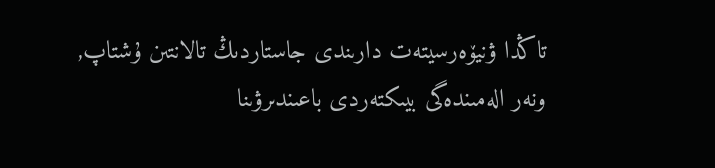تاڭدا ۋنيۆەرسيتەت دارىندى جاستاردىڭ تالانتىن ۇشتاپ, ونەر الەمىندەگى بيىكتەردى باعىندىرۋىنا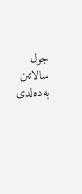جول سالاتىن بەدەلدى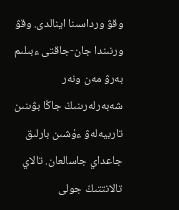وقۋ ورداسىنا اينالدى. وقۋ ورنىندا جان-جاقتى ءبىلىم بەرۋ مەن ونەر شەبەرلەرىنىڭ جاڭا بۋىنىن تاربيەلەۋ ءۇشىن بارلىق جاعداي جاسالعان. تالاي تالانتتىڭ جولى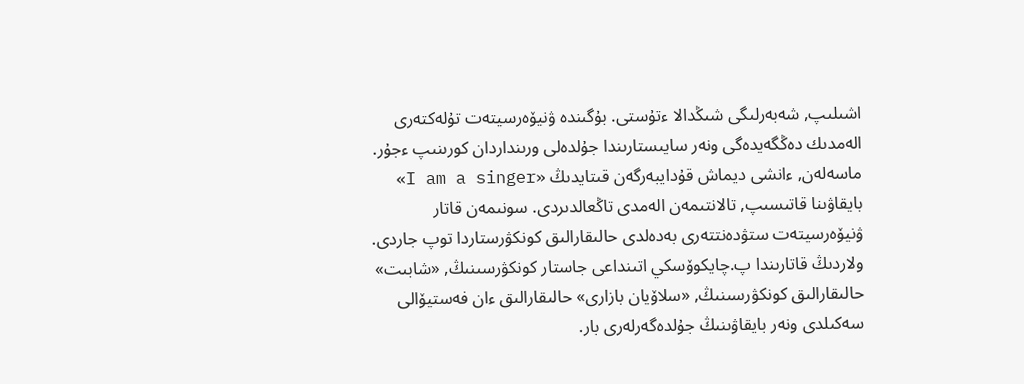اشىلىپ, شەبەرلىگى شىڭدالا ءتۇستى. بۇگىندە ۋنيۆەرسيتەت تۇلەكتەرى الەمدىك دەڭگەيدەگى ونەر سايىستارىندا جۇلدەلى ورىنداردان كورىنىپ ءجۇر. ماسەلەن, ءانشى ديماش قۇدايبەرگەن قىتايدىڭ «I am a singer» بايقاۋىنا قاتىسىپ, تالانتىمەن الەمدى تاڭعالدىردى. سونىمەن قاتار ۋنيۆەرسيتەت ستۋدەنتتەرى بەدەلدى حالىقارالىق كونكۋرستاردا توپ جاردى. ولاردىڭ قاتارىندا پ.چايكوۆسكي اتىنداعى جاستار كونكۋرسىنىڭ, «شابىت» حالىقارالىق كونكۋرسىنىڭ, «سلاۆيان بازارى» حالىقارالىق ءان فەستيۆالى سەكىلدى ونەر بايقاۋىنىڭ جۇلدەگەرلەرى بار.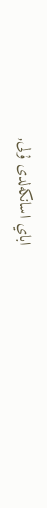اباي اسانكەلدى ۇلى,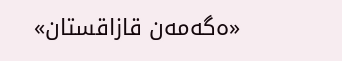«ەگەمەن قازاقستان»